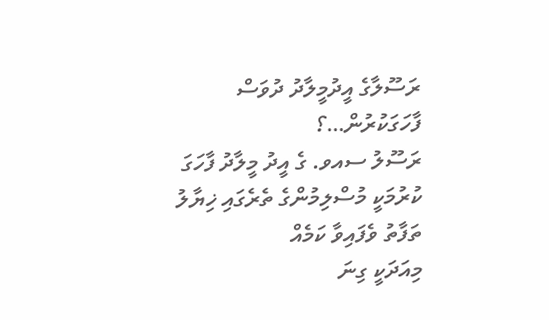ރަސޫލާގެ އީދުމީލާދު ދުވަސް ފާހަގަކުރުން…؟
ރަސޫލު ސއވ. ގެ އީދު މީލާދު ފާހަގަ ކުރުމަކީ މުސްލިމުންގެ ތެރެގައި ޚިޔާލު ތަފާތު ވެފައިވާ ކަމެއް
މިއަދަކީ ގިނަ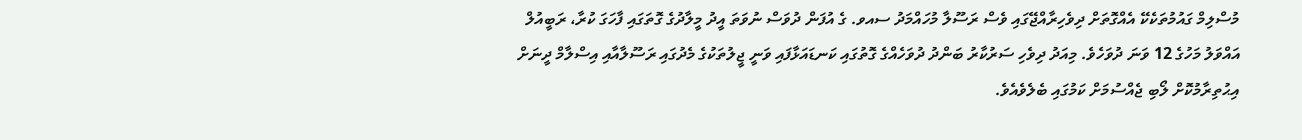މުސްލިމް ގައުމުތަކެކޭ އެއްގޮތަށް ދިވެހިރާއްޖޭގައި ވެސް ރަސޫލާ މުހައްމަދު ސއވ. ގެ އުފަން ދުވަސް ނުވަތަ އީދު މީލާދުގެ ގޮތަގައި ފާހަގަ ކުރާ، ރަބީއުލް އައްވަލު މަހުގެ 12 ވަނަ ދުވަހެވެ. މިއަދު ދިވެހި ސަރުކާރު ބަންދު ދުވަހެއްގެ ގޮތުގައި ކަނޑައަޅާފައި ވަނީ ޖީލުތަކުގެ މެދުގައި ރަސޫލާއާއި އިސްލާމް ދީނަށް އިޙުތިރާމުކޮށް ލޯބި ޖެއްސުމަށް ކަމުގައި ބެލެވެއެވެ.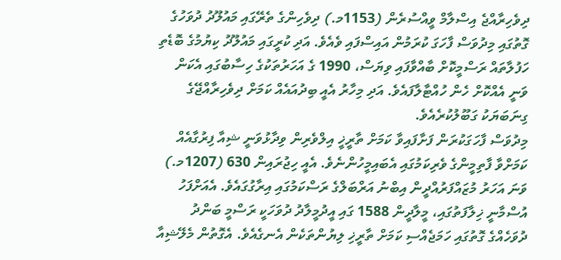ދިވެހިރާއްޖެ އިސްލާމް ވީއްސުރެން (1153މ.) ދިވެހިންގެ ތެރޭގައި މައުލޫދު ދުވަހުގެ ގޮތުގައި މިދުވަސް ފާހަގަ ކުރަމުން އައިސްފައި ވެއެވެ. އަދި ކުރީގައި މައުލޫދު ކިޔުމުގެ ބޮޑެތި ހަފުލާތައް ރަސްމީކޮށް ބާއްވާފައި ވިޔަސް، 1990 ގެ އަހަރުތަކުގެ ހިސާބުގައި އެކަން ވަނީ އެއްކޮށް ހެން ހުއްޓާލާފައެވެ. އަދި މިހާރު އެއީ ބިދުއައެއް ކަމަށް ދިވެހިރާއްޖޭގެ ގިނަބަޔަކު ގަބޫލުކުރެއެވެ.
މިދުވަސް ފާހަގަކުރަން ފަށާފައިވާ ކަމަށް ތާރީޚީ އިލްވެރިން ވިދާޅުވަނީ ޝިއާ ފިރުގާއެއް ކަމަށްވާ ފާތިމީންގެ ވެރިކަމުގައި އެބައިމީހުންނެވެ. އެއީ ހިޖުރައިން 630 (1207މ.) ވަނަ އަހަރު މުޒައްފަރުއްދީން އިބްނު އަރްބަލްގެ ރަސްކަމުގައި އިރާގުގައެވެ. އެއަށްފަހު އުސްމާނީ ޚިލާފަތުގައި، މީލާދީން 1588 ގައި އީދުމީލާދު ދުވަހަކީ ރަސްމީ ބަންދު ދުވަހެއްގެ ގޮތުގައި ހަމަޖެއްސި ކަމަށް ތާރީޚި ލިޔުންތަކެން އެނގެއެވެ. އެގޮތުން މެލޭޝިއާ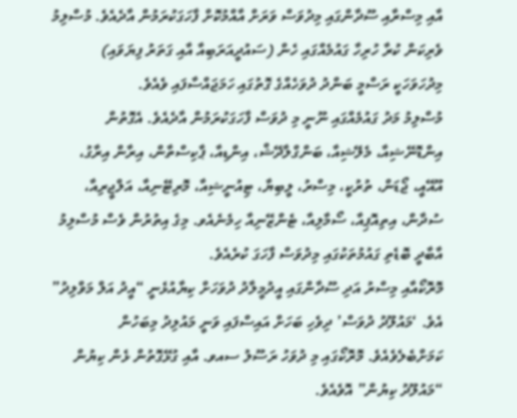އާއި މިސްރާއި ސޫދާންގައި މިދުވަސް ވަރަށް އާއްމުކޮށް ފާހަގަކުރަމުން އާދެއެވެ. މުސްލިމު ވެރިކަން ކުރާ ހުރިހާ ގައުމެއްގައި ހެން (ސައުދީއަރަބިއާ އާއި ގަތަރު ފިޔަވައި) މިދުހަވަހަކީ ރަސްމީ ބަންދު ދުވަހެއްގެ ގޮތުގައި ހަމަޖައްސާފައި ވެއެވެ.
މުސްލިމު މަދު ގައުމެއްގައި ނޫނީ މި ދުވަސް ފާހަގަކުރަމުން އާދެއެވެ. އެގޮތުން އިންޑޮނޭޝިއާ، މެލޭޝިއާ، ބަންގްލާދޭޝް، އިންޑިއާ، ޕާކިސްތާން، އިރާން އިރާގު، އޫއޭއީ، ޖޯޑަން، ތުރުކީ، މިސްރު، ލީބިޔާ، ޓިއުނީޝިއާ، މޮރިޓޭނިއާ، އަލްޖީރިއާ، ސުދާން، އިތިއޮޕިއާ، ސޯމާލިއާ، ޓެންޒޭނިއާ ހިމެނެއެވ. މިގެ އިތުރުން ވެސް މުސްލިމު އާބާދީ ބޮޑެތި ގައުމުތަކުގައި މިދުވަސް ފާހަގަ ކުރެއެވެ.
މޮރޮކޯއާއި މިސްރު އަދި ސޫދާންގައި އީދުމީލާދު ދުވަހަށް ކިޔާއުޅެނީ “އީދު އަލް މަވްލިދު” އެވެ. ‘މައުލޫދު ދުވަސް’ ދިވެހި ބަހަށް އައިސްފައި ވަނީ މައުލިދު މިބަހުން ކަމަށްބެލެވެއެވެ. މޮރޮކޯގައި މި ދުވަހު ރަސޫލު ސއވ. އާއި ގުޅޭގޮތުން ޅެން ކިޔުން “މައުލޫދު ކިޔުން” އޮވެއެވެ.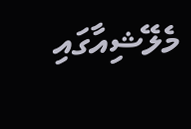މެލޭޝިއާގައި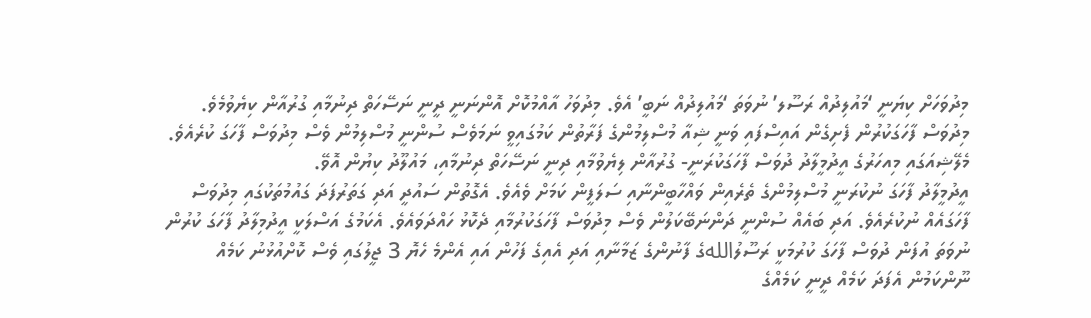މިދުވަހަށް ކިޔަނީ ‘މައުލިދުއް ރަސޫލ’ ނުވަތަ ‘މައުލިދުއް ނަބީ’ އެވެ. މިދުވަހު އާއްމުކޮށް އޮންނަނީ ދީނީ ނަސޭހަތް ދިނުމާއި ގުރުއާން ކިޔެވުމެވެ. މިދުވަސް ފާހަގަކުރުން ފެށިގެން އައިސްފައި ވަނީ ޝިއާ މުސްލިމުންގެ ފަރާތުން ކަމުގައިވީ ނަމަވެސް ސުންނީ މުސްލިމުން ވެސް މިދުވަސް ފާހަގަ ކުރެއެވެ.
މެލޭޝިއަގައި މިއހަރުގެ އީދުމީލާދު ދުވަސް ފާހަގަކުރަނީ- ގުރުއާން ލިޔެވުމާއި ދިނީ ނަސޭހަތް ދިނުމާއި، މައުލޫދު ކިޔުން އޮވޭ.
އީދުމީލާދު ފާހަގަ ނުކުރަނީ މުސްލިމުންގެ ތެރެއިން ވައްހާބީންނާއި ސަލަފީން ކަމަށް ވެއެވެ. އެގޮތުން ސައުދީ އަދި ގަތަރުފަދަ ގައުމުތަކުގައި މިދުވަސް ފާހަގައެއް ނުކުރެއެވެ. އަދި ބައެއް ސުންނީ ދަންނަބޭކަލުން ވެސް މިދުވަސް ފާހަގަކުރުމާއި ދެކޮޅު ހައްދަވައެވެ. އެކަމުގެ އަސްލަކީ އީދުމިލާދު ފާހަގަ ކުރުން ނުވަތަ އުފަން ދުވަސް ފާހަގަ ކުރުމަކީ ރަސޫލުاللهގެ ފާނުންގެ ޒަމާނާއި އަދި އެއިގެ ފަހުން އައި އެންމެ ހެޔޮ 3 ޖީލުގައި ވެސް ކޮށްއުޅުނު ކަމެއް ނޫންކަމުން އެފަދަ ކަމެއް ދީނީ ކަމެއްގެ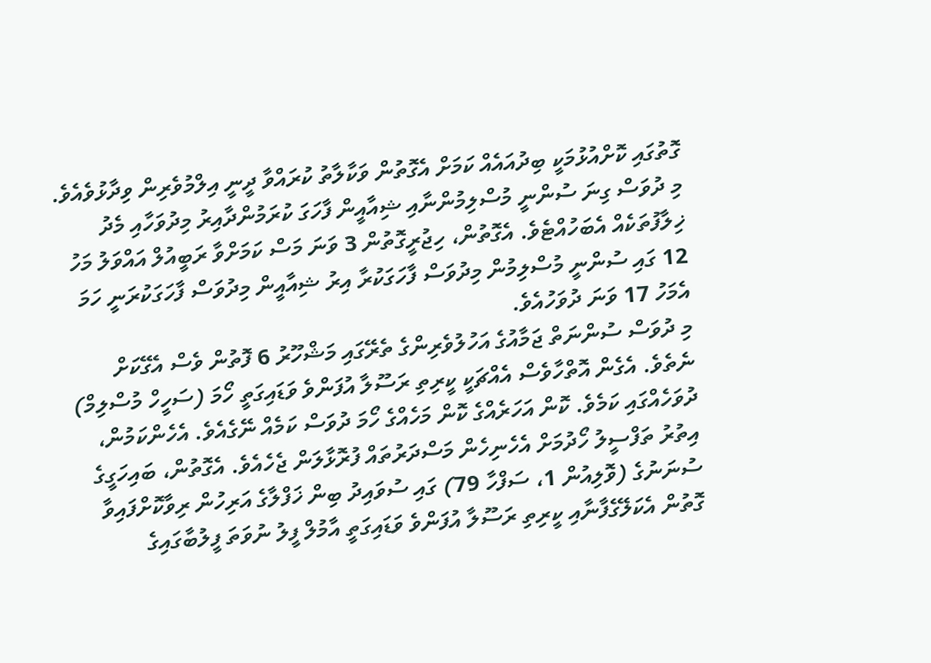ގޮތުގައި ކޮށްއުޅުމަކީ ބިދުއައެއް ކަމަށް އެގޮތުން ވަކާލާތު ކުރައްވާ ދީނީ އިލްމުވެރިން ވިދާޅުވެއެވެ.
މި ދުވަސް ގިނަ ސުންނީ މުސްލިމުންނާއި ޝިއާއީން ފާހަގަ ކުރަމުންދާއިރު މިދުވަހާއި މެދު ޚިލާފުތަކެއް އެބަހުއްޓެވެ. އެގޮތުން، ހިޖުރީގޮތުން 3 ވަނަ މަސް ކަމަށްވާ ރަބީއުލް އައްވަލު މަހު 12 ގައި ސުންނީ މުސްލިމުން މިދުވަސް ފާހަގަކުރާ އިރު ޝިއާއީން މިދުވަސް ފާހަގަކުރަނީ ހަމަ އެމަހު 17 ވަނަ ދުވަހުއެވެ.
މި ދުވަސް ސުންނަތް ޖަމާއުގެ އަހުލުވެރިންގެ ތެރޭގައި މަޝްހޫރު 6 ފޮތުން ވެސް އެގޭކަށް ނެތެވެ. އެގެން އޮތްހާވެސް އެއްޗަކީ ކީރިތި ރަސޫލާ އުފަންވެ ވަޑައިގަތީ ހޯމަ (ސަހީހް މުސްލިމް) ދުވަހެއްގައި ކަމެވެ. ކޮން އަހަރެއްގެ ކޮން މަހެއްގެ ހޯމަ ދުވަސް ކަމެއް ނޭގެއެވެ. އެހެންކަމުން، އިތުރު ތަފްސީލު ހޯދުމަށް އެހެނިހެން މަސްދަރުތައް ފުރޮޅާލަން ޖެހެއެވެ. އެގޮތުން، ބައިހަގީގެ ސުނަނުގެ (ވޮލިއުން 1، ސަފްހާ 79) ގައި ސުވައިދު ބިން ޚަފްލާގެ އަރިހުން ރިވާކޮށްފައިވާ ގޮތުން އެކަލޭގެފާނާއި ކީރިތި ރަސޫލާ އުފަންވެ ވަޑައިގަތީ އާމުލް ފީލު ނުވަތަ ފީލުބާގައިގެ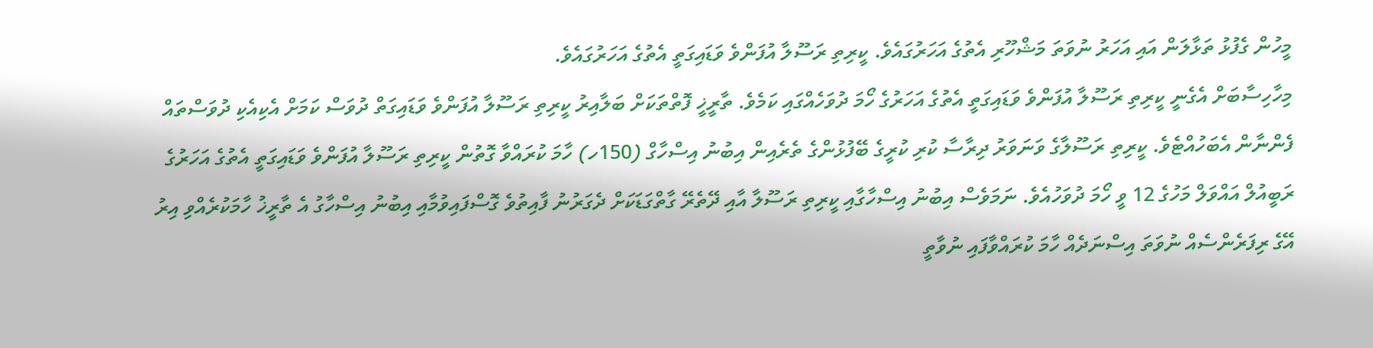މީހުން ގެފުޅު ތަޅާލަން އައި އަހަރު ނުވަތަ މަޝްހޫރި އެތުގެ އަހަރުގައެވެ. ކީރިތި ރަސޫލާ އުފަންވެ ވަޑައިގަތީ އެތުގެ އަހަރުގައެވެ.
މިހާހިސާބަށް އެގެނީ ކީރިތި ރަސޫލާ އުފަންވެ ވަޑައިގަތީ އެތުގެ އަހަރުގެ ހޯމަ ދުވަހެއްގައި ކަމެވެ. ތާރީޚީ ފޮތްތަކަށް ބަލާއިރު ކީރިތި ރަސޫލާ އުފަންވެ ވަޑައިގަތް ދުވަސް ކަމަށް އެކިއެކި ދުވަސްތައް ފެންނާން އެބަހުއްޓެވެ. ކީރިތި ރަސޫލާގެ ވަނަވަރު ދިރާސާ ކުރި ކުރީގެ ބޭފުޅުންގެ ތެރެއިން އިބުނު އިސްހާގް (150ހ) ހާމަ ކުރައްވާ ގޮތުން ކީރިތި ރަސޫލާ އުފަންވެ ވަޑައިގަތީ އެތުގެ އަހަރުގެ ރަބީއުލް އައްވަލް މަހުގެ 12 ވީ ހޯމަ ދުވަހުއެވެ. ނަމަވެސް އިބުނު އިސްހާގާއި ކީރިތި ރަސޫލާ އާއި ދޭތެރޭ ގާތްގަޑަކަށް ދެގަރުނު ފާއިތުވެ ގޮސްފައިވުމާއި އިބުނު އިސްހާގު އެ ތާރީޚު ހާމަކުރެއްވި އިރު އޭގެ ރިފަރެންސެއް ނުވަތަ އިސްނަދެއް ހާމަ ކުރައްވާފައި ނުވާތީ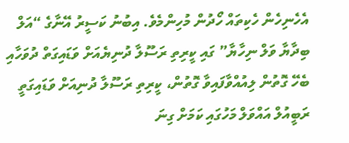އެހެނިހެން ހެކިތައް ހޯދުން މުހިންމެވެ. އިބުނު ކަސީރު އޭނާގެ “އަލް ބިދާޔާ ވަލް ނިހާޔާ” ގައި ކީރިތި ރަސޫލާ ދުނިޔެއަށް ވަޑައިގަތް ދުވަހާއި ބެހޭ ގޮތުން ލިއުއްވާފައިވާ ގޮތުން، ކީރިތި ރަސޫލާ ދުނިއަށް ވަޑައިގަތީ ރަބީއުލް އައްވަލް މަހުގައި ކަމަށް ގިނަ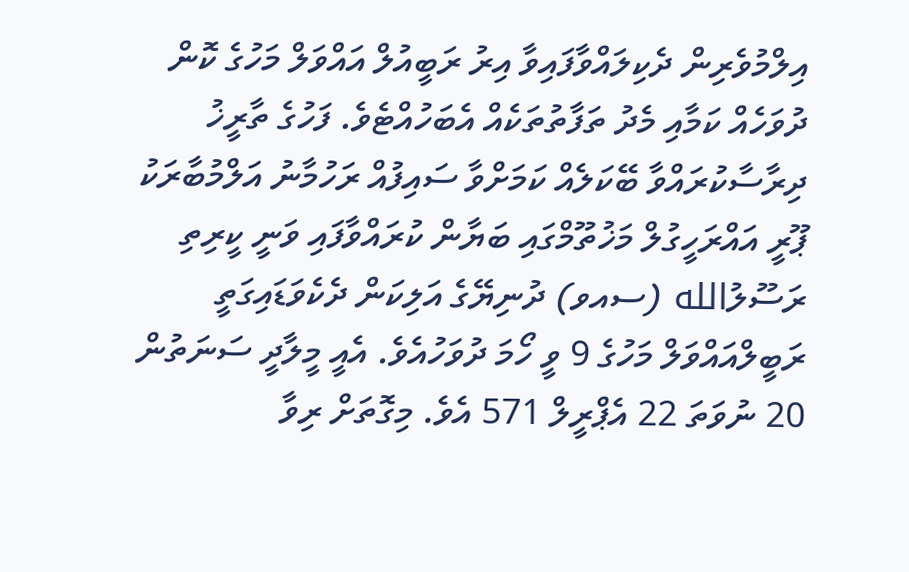އިލްމުވެރިން ދެކިލައްވާފައިވާ އިރު ރަބީއުލް އައްވަލް މަހުގެ ކޮން ދުވަހެއް ކަމާއި މެދު ތަފާތުތަކެއް އެބަހުއްޓެވެ. ފަހުގެ ތާރީޚު ދިރާސާކުރައްވާ ބޭކަލެއް ކަމަށްވާ ސައިފުއް ރަހުމާނު އަލްމުބާރަކު ޕޫރީ އައްރަހީގުލް މަޚުތޫމްގައި ބަޔާން ކުރައްވާފައި ވަނީ ކީރިތި ރަސޫލުالله (ސއވ) ދުނިޔޭގެ އަލިކަން ދެކެވަޑައިގަތީ ރަބީލްއައްވަލް މަހުގެ 9 ވީ ހޯމަ ދުވަހުއެވެ. އެއީ މީލާދީ ސަނަތުން 20 ނުވަތަ 22 އެޕްރީލް 571 އެވެ. މިގޮތަށް ރިވާ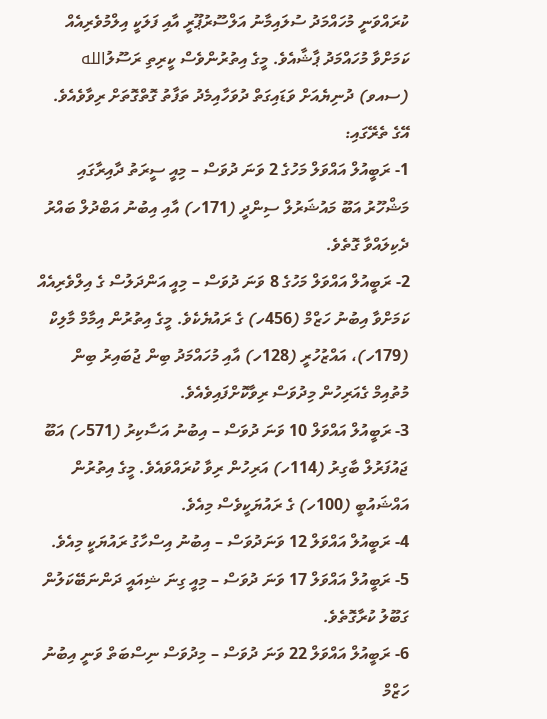ކުރައްވަނީ މުހައްމަދު ސުލައިމާނު އަލްސޫރުޕޫރީ އާއި ފަލަކީ އިލްމުވެރިއެއް ކަމަށްވާ މުހައްމަދު ޕާޝާއެވެ. މީގެ އިތުރުންވެސް ކީރިތި ރަސޫލުالله (ސއވ) ދުނިޔެއަށް ވަޑައިގަތް ދުވަހާއިމެދު ތަފާތު ގޮތްގޮތަށް ރިވާވެއެވެ.
އޭގެ ތެރޭގައި:
1- ރަބީއުލް އައްވަލް މަހުގެ 2 ވަނަ ދުވަސް – މިއީ ސީރަތު ދާއިރާގައި މަޝްހޫރު އަބޫ މައުޝަރުލް ސިންދީ (171ހ) އާއި އިބުނު އަބްދުލް ބައްރު ދެކިލައްވާ ގޮތެވެ.
2- ރަބީއުލް އައްވަލް މަހުގެ 8 ވަނަ ދުވަސް – މިއީ އަންދަލުސް ގެ އިލްވެރިއެއް ކަމަށްވާ އިބުނު ހަޒްމް (456ހ) ގެ ރައުޔެކެވެ. މީގެ އިތުރުން އިމާމް މާލިކް (179ހ)، އައްޒުހުރީ (128ހ) އާއި މުހައްމަދު ބިން ޖުބައިރު ބިން މުތުއިމް ގެއަރިހުން މިދުވަސް ރިވާކޮށްފައިވެއެވެ.
3- ރަބީއުލް އައްވަލް 10 ވަނަ ދުވަސް – އިބުނު އަސާކިރު (571ހ) އަބޫ ޖައުފަރުލް ބާގިރު (114ހ) އަރިހުން ރިވާ ކުރައްވައެވެ. މީގެ އިތުރުން އައްޝައުބީ (100ހ) ގެ ރައުޔަކީވެސް މިއެވެ.
4- ރަބީއުލް އައްވަލް 12 ވަނަދުވަސް – އިބުނު އިސްހާގު ރައުޔަކީ މިއެވެ.
5- ރަބީއުލް އައްވަލް 17 ވަނަ ދުވަސް – މިއީ ގިނަ ޝިއައީ ދަންނަބޭކަލުން ގަބޫލު ކުރާގޮތެވެ.
6- ރަބީއުލް އައްވަލް 22 ވަނަ ދުވަސް – މިދުވަސް ނިސްބަތް ވަނީ އިބުނު ހަޒްމް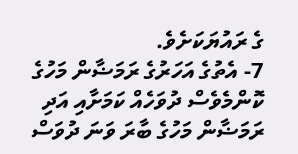ގެ ރައުޔަކަށެވެ.
7- އެތުގެ އަހަރުގެ ރަމަޟާން މަހުގެ ކޮންމެވެސް ދުވަހެއް ކަމަށާއި އަދި ރަމަޟާން މަހުގެ ބާރަ ވަނަ ދުވަސް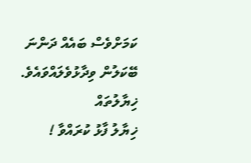ކަމަށްވެސް ބައެއް ދަންނަ ބޭކަލުން ވިދާޅުވެލައްވައެވެ.
ޚިޔާލުތައް
ޚިޔާލު ފާޅު ކުރައްވާ !